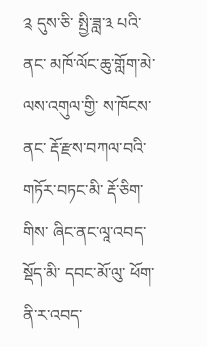༉ དུས་ཅི་ སྤྱི་ཟླ་༣ པའི་ནང་ མཁོ་ལོང་ཆུ་གློག་མེ་ལས་འགུལ་གྱི་ ས་ཁོངས་ནང་ རྡོ་རྫས་བཀལ་བའི་ གཏོར་བཏང་མི་ རྡོ་ཅིག་གིས་ ཞིང་ནང་ལཱ་འབད་སྡོད་མི་ དབང་མོ་ལུ་ ཕོག་ནི་ར་འབད་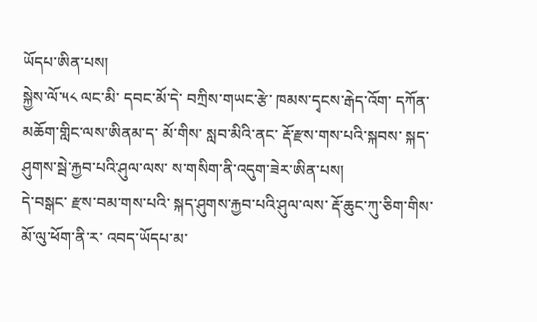ཡོདཔ་ཨིན་པས།
སྐྱེས་ལོ་༥༨ ལང་མི་ དབང་མོ་དེ་ བཀྲིས་གཡང་རྩེ་ ཁམས་དྭངས་རྒེད་འོག་ དཀོན་མཆོག་གླིང་ལས་ཨིནམ་ད་ མོ་གིས་ སླབ་མིའི་ནང་ རྡོ་རྫས་གས་པའི་སྐབས་ སྐད་ཤུགས་སྦེ་རྐྱབ་པའི་ཤུལ་ལས་ ས་གསིག་ནི་འདུག་ཟེར་ཨིན་པས།
དེ་བསྒང་ རྫས་བམ་གས་པའི་ སྐད་ཤུགས་རྐྱབ་པའི་ཤུལ་ལས་ རྡོ་ཆུང་ཀུ་ཅིག་གིས་ མོ་ལུ་ཕོག་ནི་ར་ འབད་ཡོདཔ་མ་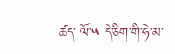ཚད་ ལོ་༥ དེ་ཅིག་གི་ཧེ་མ་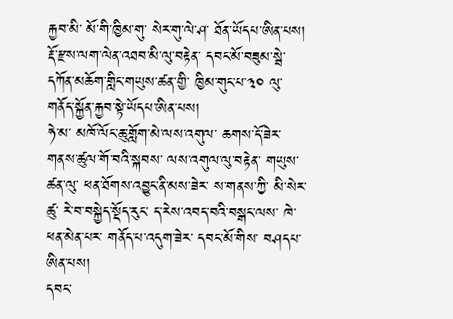རྐྱབ་མི་ མོ་གི་ཁྱིམ་གུ་ སེར་གུ་ལེ་ཤ་ ཐོན་ཡོདཔ་ཨིན་པས།
རྡོ་རྫས་ལག་ལེན་འཐབ་མི་ལུ་བརྟེན་ དབང་མོ་བཟུམ་སྦེ་ དཀོན་མཆོག་གླིང་གཡུས་ཚན་གྱི་ ཁྱིམ་གུང་པ་༣༠ ལུ་ གནོད་སྐྱོན་རྐྱབ་སྟེ་ཡོདཔ་ཨིན་པས།
ཧེ་མ་ མཁོ་ལོང་ཆུ་གློག་མེ་ལས་འགུལ་ ཆགས་དོ་ཟེར་ གནས་ཚུལ་གོ་བའི་སྐབས་ ལས་འགུལ་ལུ་བརྟེན་ གཡུས་ཚན་ལུ་ ཕན་ཐོགས་འབྱུང་ནི་མས་ཟེར་ ས་གནས་ཀྱི་ མི་སེར་ཚུ་ རེ་བ་བསྐྱེད་སྡོད་རུང་ ད་རེས་འབད་བའི་བསྒང་ལས་ ཁེ་ཕན་མེན་པར་ གནོད་པ་འདུག་ཟེར་ དབང་མོ་གིས་ བཤདཔ་ཨིན་པས།
དབང་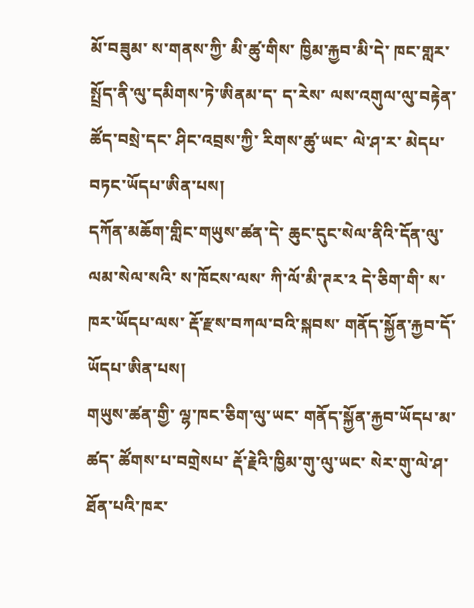མོ་བཟུམ་ ས་གནས་ཀྱི་ མི་ཚུ་གིས་ ཁྱིམ་རྐྱབ་མི་དེ་ ཁང་གླར་སྤྲོད་ནི་ལུ་དམིགས་ཏེ་ཨིནམ་ད་ ད་རེས་ ལས་འགུལ་ལུ་བརྟེན་ ཚོད་བསྲེ་དང་ ཤིང་འབྲས་ཀྱི་ རིགས་ཚུ་ཡང་ ལེ་ཤ་ར་ མེདཔ་བཏང་ཡོདཔ་ཨིན་པས།
དཀོན་མཆོག་གླིང་གཡུས་ཚན་དེ་ ཆུང་དུང་སེལ་ནིའི་དོན་ལུ་ ལམ་སེལ་སའི་ ས་ཁོངས་ལས་ ཀི་ལོ་མི་ཊར་༢ དེ་ཅིག་གི་ ས་ཁར་ཡོདཔ་ལས་ རྡོ་རྫས་བཀལ་བའི་སྐབས་ གནོད་སྐྱོན་རྐྱབ་དོ་ཡོདཔ་ཨིན་པས།
གཡུས་ཚན་གྱི་ ལྷ་ཁང་ཅིག་ལུ་ཡང་ གནོད་སྐྱོན་རྐྱབ་ཡོདཔ་མ་ཚད་ ཚོགས་པ་བགྲེསཔ་ རྡོ་རྗེའི་ཁྱིམ་གུ་ལུ་ཡང་ སེར་གུ་ལེ་ཤ་ཐོན་པའི་ཁར་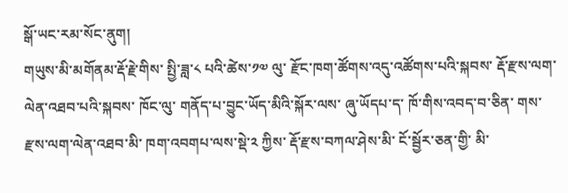སྒོ་ཡང་རམ་སོང་ནུག།
གཡུས་མི་མགོནམ་རྡོ་རྗེ་གིས་ སྤྱི་ཟླ་༨ པའི་ཚེས་༡༧ ལུ་ རྫོང་ཁག་ཚོགས་འདུ་འཚོགས་པའི་སྐབས་ རྡོ་རྫས་ལག་ལེན་འཐབ་པའི་སྐབས་ ཁོང་ལུ་ གནོད་པ་བྱུང་ཡོད་མིའི་སྐོར་ལས་ ཞུ་ཡོདཔ་ད་ ཁོ་གིས་འབད་བ་ཅིན་ གས་རྫས་ལག་ལེན་འཐབ་མི་ ཁག་འབགཔ་ལས་སྡེ་༢ ཀྱིས་ རྡོ་རྫས་བཀལ་ཤེས་མི་ ངོ་སྦྱོར་ཅན་གྱི་ མི་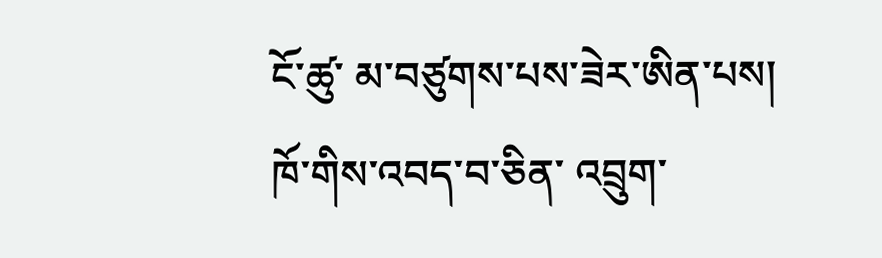ངོ་ཚུ་ མ་བཙུགས་པས་ཟེར་ཨིན་པས།
ཁོ་གིས་འབད་བ་ཅིན་ འབྲུག་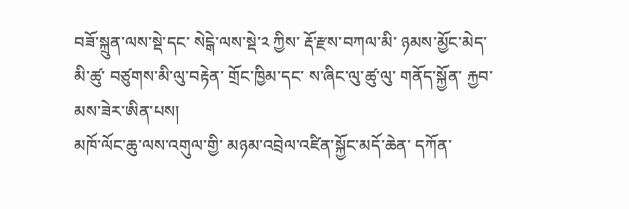བཟོ་སྐྲུན་ལས་སྡེ་དང་ སེངྒེ་ལས་སྡེ་༢ ཀྱིས་ རྡོ་རྫས་བཀལ་མི་ ཉམས་མྱོང་མེད་མི་ཚུ་ བཙུགས་མི་ལུ་བརྟེན་ གྲོང་ཁྱིམ་དང་ ས་ཞིང་ལུ་ཚུ་ལུ་ གནོད་སྐྱོན་ རྐྱབ་མས་ཟེར་ཨིན་པས།
མཁོ་ལོང་ཆུ་ལས་འགུལ་གྱི་ མཉམ་འབྲེལ་འཛིན་སྐྱོང་མདོ་ཆེན་ དཀོན་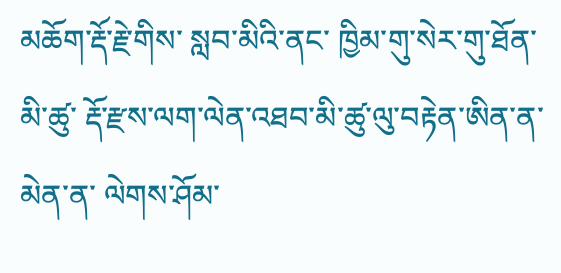མཆོག་རྡོ་རྗེ་གིས་ སླབ་མིའི་ནང་ ཁྱིམ་གུ་སེར་གུ་ཐོན་མི་ཚུ་ རྡོ་རྫས་ལག་ལེན་འཐབ་མི་ཚུ་ལུ་བརྟེན་ཨིན་ན་མེན་ན་ ལེགས་ཤོམ་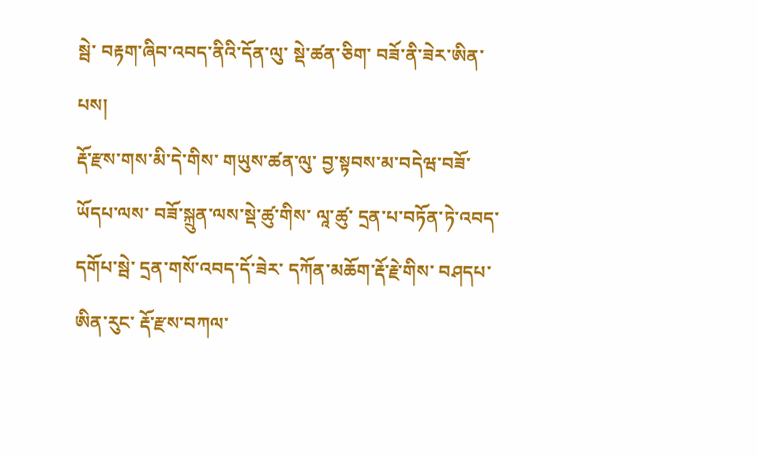སྦེ་ བརྟག་ཞིབ་འབད་ནིའི་དོན་ལུ་ སྡེ་ཚན་ཅིག་ བཟོ་ནི་ཟེར་ཨིན་པས།
རྡོ་རྫས་གས་མི་དེ་གིས་ གཡུས་ཚན་ལུ་ བྱ་སྟབས་མ་བདེཝ་བཟོ་ཡོདཔ་ལས་ བཟོ་སྐྲུན་ལས་སྡེ་ཚུ་གིས་ ལཱ་ཚུ་ དྲན་པ་བཏོན་ཏེ་འབད་དགོཔ་སྦེ་ དྲན་གསོ་འབད་དོ་ཟེར་ དཀོན་མཆོག་རྡོ་རྗེ་གིས་ བཤདཔ་ཨིན་རུང་ རྡོ་རྫས་བཀལ་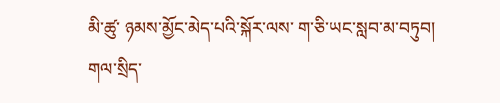མི་ཚུ་ ཉམས་མྱོང་མེད་པའི་སྐོར་ལས་ ག་ཅི་ཡང་སླབ་མ་བཏུབ།
གལ་སྲིད་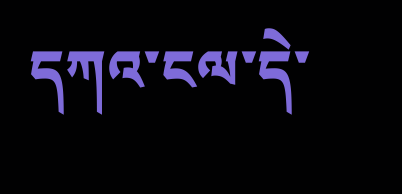དཀའ་ངལ་དེ་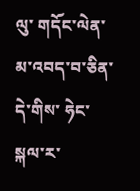ལུ་ གདོང་ལེན་མ་འབད་བ་ཅིན་ དེ་གིས་ ཧེང་སྐལ་ར་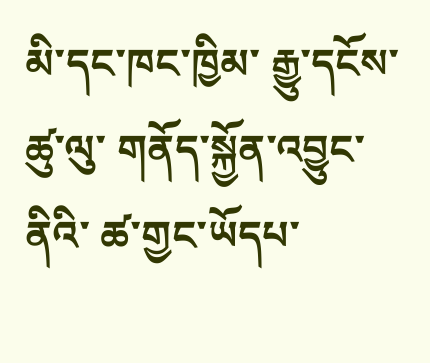མི་དང་ཁང་ཁྱིམ་ རྒྱུ་དངོས་ཚུ་ལུ་ གནོད་སྐྱོན་འབྱུང་ནིའི་ ཚ་གྱང་ཡོདཔ་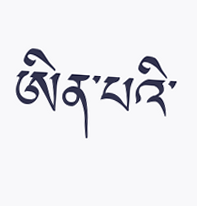ཨིན་པའི་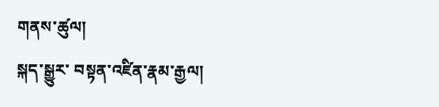གནས་ཚུལ།
སྐད་སྒྱུར་ བསྟན་འཛིན་རྣམ་རྒྱལ།